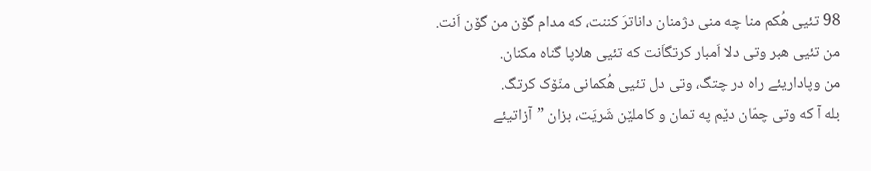98 تئیی هُکم منا چه منی دژمنان داناترَ کننت، که مدام گۆن من گۆن اَنت.
من تئیی هبر وتی دلا اَمبار کرتگاَنت که تئیی هلاپا گناه مکنان.
من وپاداریئے راه در چتگ، وتی دل تئیی هُکمانی منّۆک کرتگ.
بله آ که وتی چمّان دێم په تمان و کاملێن شَریَت، بزان ”آزاتیئے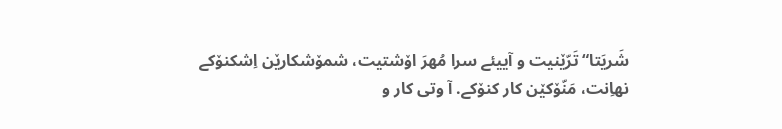شَریَتا“ تَرّێنیت و آییئے سرا مُهرَ اۆشتیت، شمۆشکارێن اِشکنۆکے نهاِنت، مَنّۆکێن کار کنۆکے. آ وتی کار و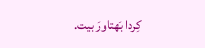کِردا بَهتاورَ بیت.